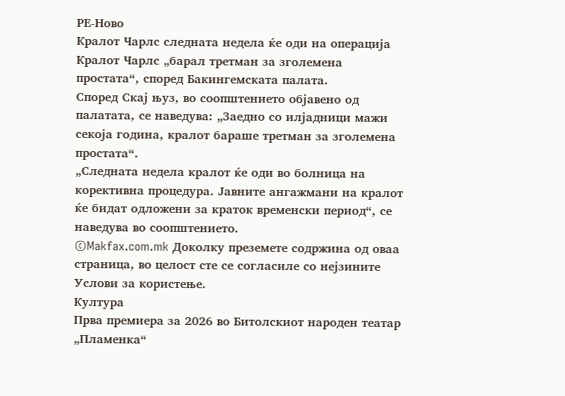РЕ-Ново
Кралот Чарлс следната недела ќе оди на операција
Кралот Чарлс „барал третман за зголемена простата“, според Бакингемската палата.
Според Скај њуз, во соопштението објавено од палатата, се наведува: „Заедно со илјадници мажи секоја година, кралот бараше третман за зголемена простата“.
„Следната недела кралот ќе оди во болница на корективна процедура. Јавните ангажмани на кралот ќе бидат одложени за краток временски период“, се наведува во соопштението.
©Makfax.com.mk Доколку преземете содржина од оваа страница, во целост сте се согласиле со нејзините Услови за користење.
Култура
Прва премиера за 2026 во Битолскиот народен театар „Пламенка“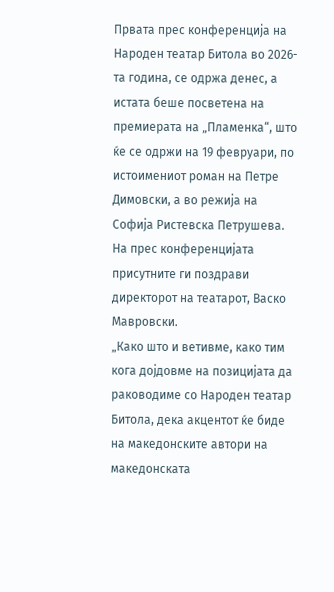Првата прес конференција на Народен театар Битола во 2026-та година, се одржа денес, а истата беше посветена на премиерата на „Пламенка“, што ќе се одржи на 19 февруари, по истоимениот роман на Петре Димовски, а во режија на Софија Ристевска Петрушева. На прес конференцијата присутните ги поздрави директорот на театарот, Васко Мавровски.
„Како што и ветивме, како тим кога дојдовме на позицијата да раководиме со Народен театар Битола, дека акцентот ќе биде на македонските автори на македонската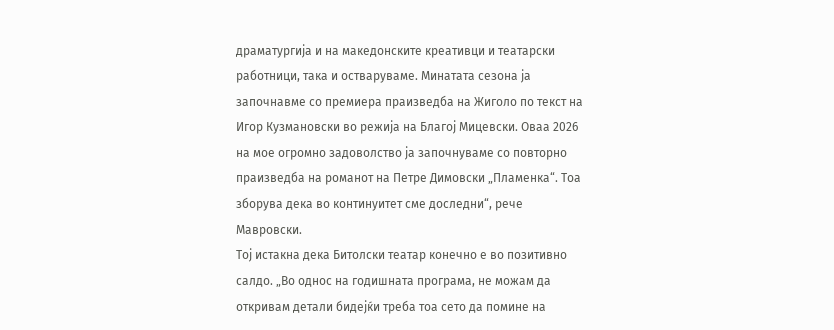драматургија и на македонските креативци и театарски работници, така и остваруваме. Минатата сезона ја започнавме со премиера праизведба на Жиголо по текст на Игор Кузмановски во режија на Благој Мицевски. Оваа 2026 на мое огромно задоволство ја започнуваме со повторно праизведба на романот на Петре Димовски „Пламенка“. Тоа зборува дека во континуитет сме доследни“, рече Мавровски.
Тој истакна дека Битолски театар конечно е во позитивно салдо. „Во однос на годишната програма, не можам да откривам детали бидејќи треба тоа сето да помине на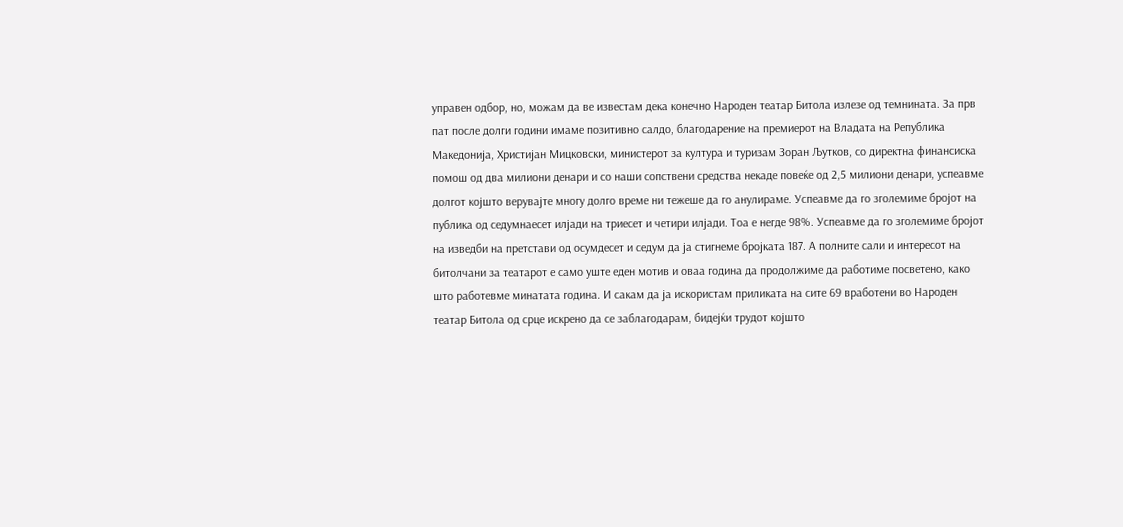управен одбор, но, можам да ве известам дека конечно Народен театар Битола излезе од темнината. За прв пат после долги години имаме позитивно салдо, благодарение на премиерот на Владата на Република Македонија, Христијан Мицковски, министерот за култура и туризам Зоран Љутков, со директна финансиска помош од два милиони денари и со наши сопствени средства некаде повеќе од 2,5 милиони денари, успеавме долгот којшто верувајте многу долго време ни тежеше да го анулираме. Успеавме да го зголемиме бројот на публика од седумнаесет илјади на триесет и четири илјади. Тоа е негде 98%. Успеавме да го зголемиме бројот на изведби на претстави од осумдесет и седум да ја стигнеме бројката 187. А полните сали и интересот на битолчани за театарот е само уште еден мотив и оваа година да продолжиме да работиме посветено, како што работевме минатата година. И сакам да ја искористам приликата на сите 69 вработени во Народен театар Битола од срце искрено да се заблагодарам, бидејќи трудот којшто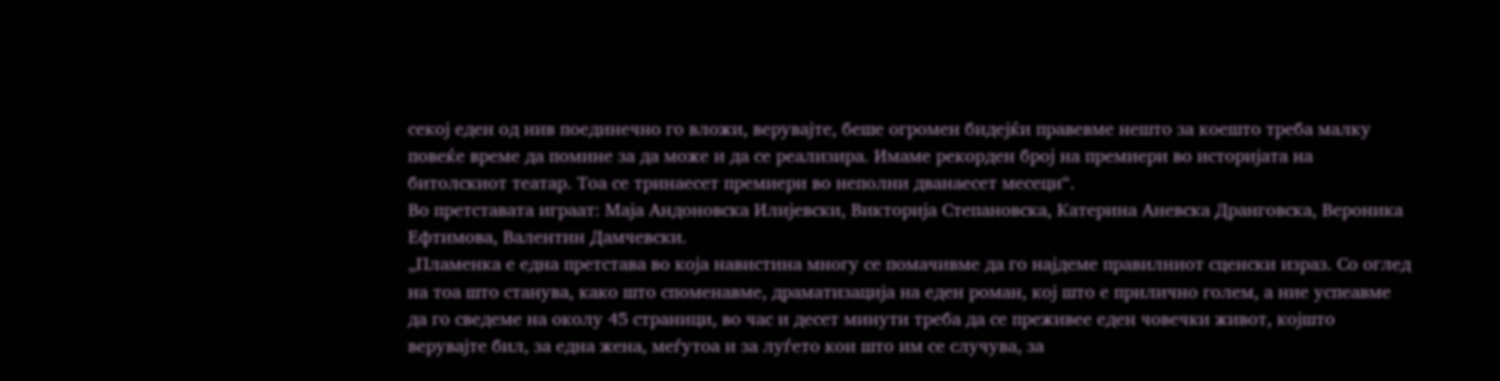секој еден од нив поединечно го вложи, верувајте, беше огромен бидејќи правевме нешто за коешто треба малку повеќе време да помине за да може и да се реализира. Имаме рекорден број на премиери во историјата на битолскиот театар. Тоа се тринаесет премиери во неполни дванаесет месеци“.
Во претставата играат: Маја Андоновска Илијевски, Викторија Степановска, Катерина Аневска Дранговска, Вероника Ефтимова, Валентин Дамчевски.
„Пламенка е една претстава во која навистина многу се помачивме да го најдеме правилниот сценски израз. Со оглед на тоа што станува, како што споменавме, драматизација на еден роман, кој што е прилично голем, а ние успеавме да го сведеме на околу 45 страници, во час и десет минути треба да се преживее еден човечки живот, којшто верувајте бил, за една жена, меѓутоа и за луѓето кои што им се случува, за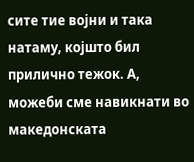сите тие војни и така натаму, којшто бил прилично тежок. А, можеби сме навикнати во македонската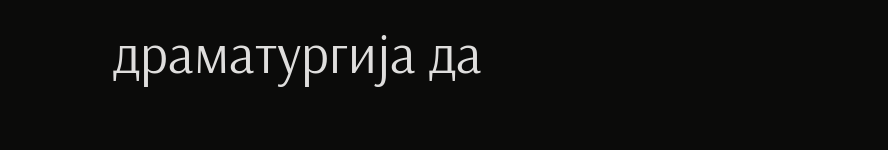драматургија да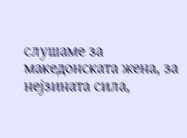слушаме за македонската жена, за нејзината сила,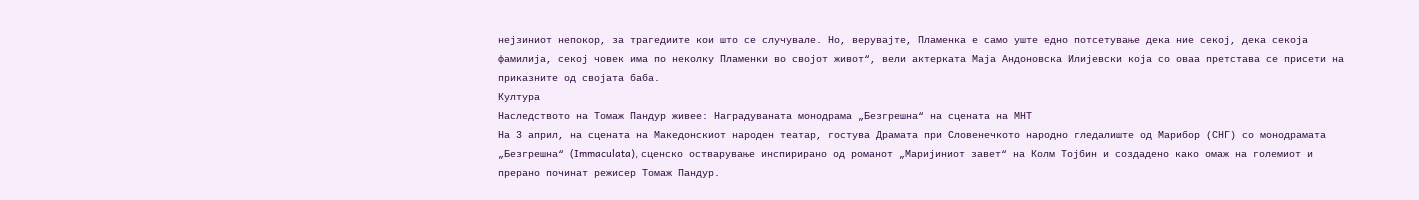нејзиниот непокор, за трагедиите кои што се случувале. Но, верувајте, Пламенка е само уште едно потсетување дека ние секој, дека секоја фамилија, секој човек има по неколку Пламенки во својот живот“, вели актерката Маја Андоновска Илијевски која со оваа претстава се присети на приказните од својата баба.
Култура
Наследството на Томаж Пандур живее: Наградуваната монодрама „Безгрешна“ на сцената на МНТ
На 3 април, на сцената на Македонскиот народен театар, гостува Драмата при Словенечкото народно гледалиште од Марибор (СНГ) со монодрамата „Безгрешна“ (Immaculata), сценско остварување инспирирано од романот „Маријиниот завет“ на Колм Тојбин и создадено како омаж на големиот и прерано починат режисер Томаж Пандур.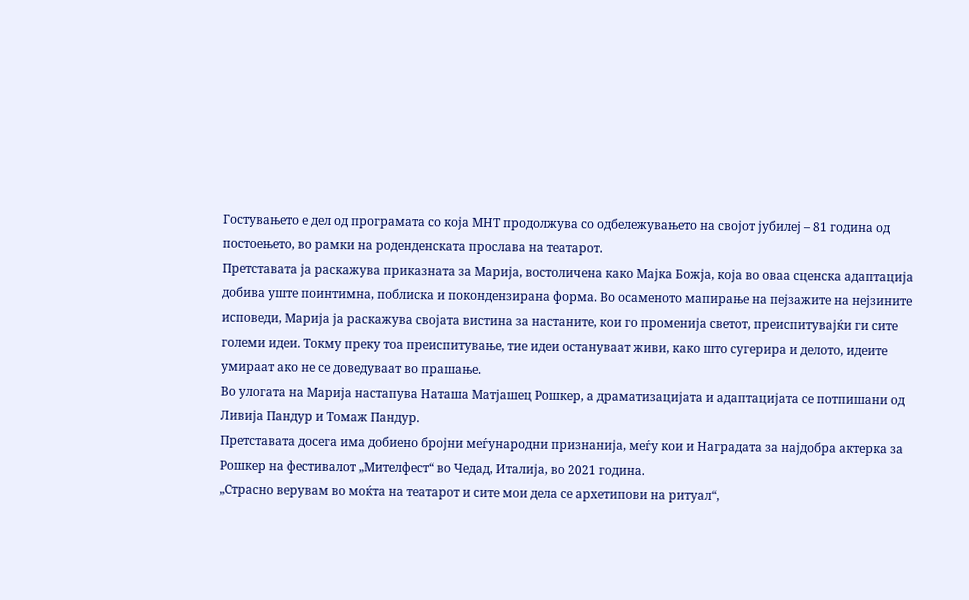Гостувањето е дел од програмата со која МНТ продолжува со одбележувањето на својот јубилеј – 81 година од постоењето, во рамки на роденденската прослава на театарот.
Претставата ја раскажува приказната за Марија, востоличена како Мајка Божја, која во оваа сценска адаптација добива уште поинтимна, поблиска и покондензирана форма. Во осаменото мапирање на пејзажите на нејзините исповеди, Марија ја раскажува својата вистина за настаните, кои го променија светот, преиспитувајќи ги сите големи идеи. Токму преку тоа преиспитување, тие идеи остануваат живи, како што сугерира и делото, идеите умираат ако не се доведуваат во прашање.
Во улогата на Марија настапува Наташа Матјашец Рошкер, а драматизацијата и адаптацијата се потпишани од Ливија Пандур и Томаж Пандур.
Претставата досега има добиено бројни меѓународни признанија, меѓу кои и Наградата за најдобра актерка за Рошкер на фестивалот „Мителфест“ во Чедад, Италија, во 2021 година.
„Страсно верувам во моќта на театарот и сите мои дела се архетипови на ритуал“,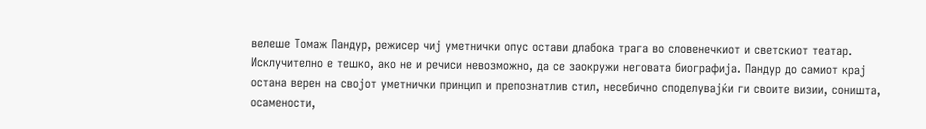велеше Томаж Пандур, режисер чиј уметнички опус остави длабока трага во словенечкиот и светскиот театар.
Исклучително е тешко, ако не и речиси невозможно, да се заокружи неговата биографија. Пандур до самиот крај остана верен на својот уметнички принцип и препознатлив стил, несебично споделувајќи ги своите визии, соништа, осамености,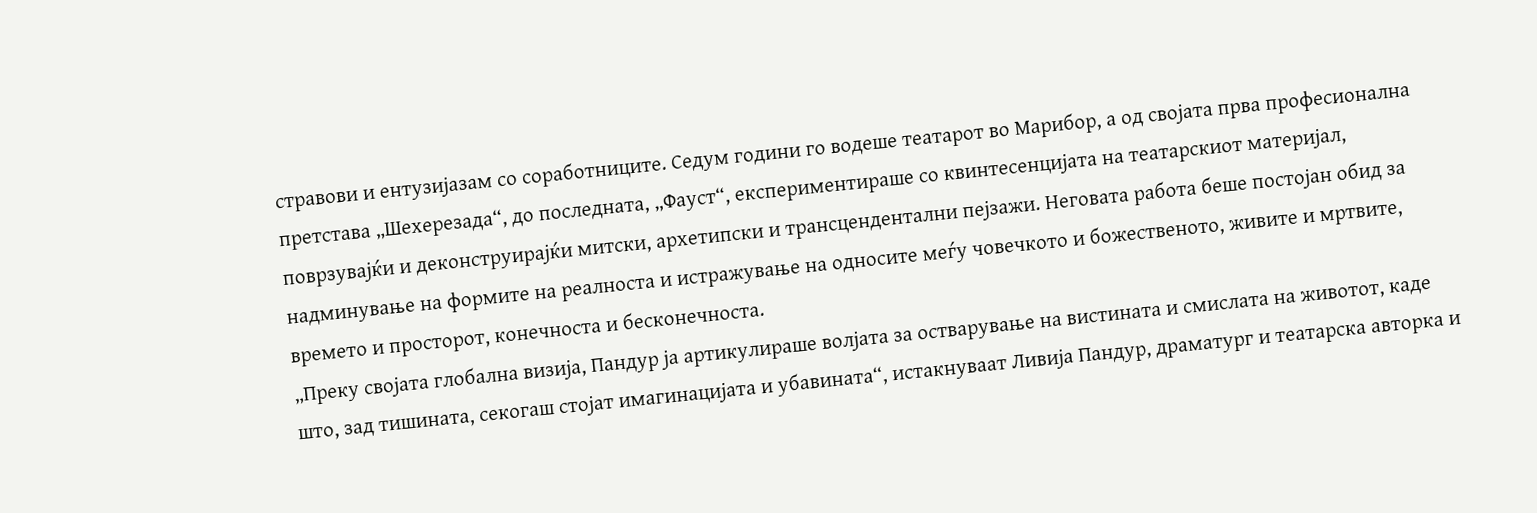стравови и ентузијазам со соработниците. Седум години го водеше театарот во Марибор, а од својата прва професионална претстава „Шехерезада“, до последната, „Фауст“, експериментираше со квинтесенцијата на театарскиот материјал, поврзувајќи и деконструирајќи митски, архетипски и трансцендентални пејзажи. Неговата работа беше постојан обид за надминување на формите на реалноста и истражување на односите меѓу човечкото и божественото, живите и мртвите, времето и просторот, конечноста и бесконечноста.
„Преку својата глобална визија, Пандур ја артикулираше волјата за остварување на вистината и смислата на животот, каде што, зад тишината, секогаш стојат имагинацијата и убавината“, истакнуваат Ливија Пандур, драматург и театарска авторка и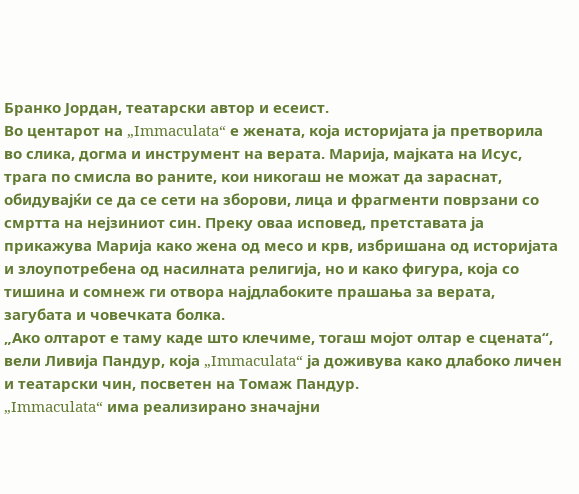Бранко Јордан, театарски автор и есеист.
Во центарот на „Immaculata“ е жената, која историјата ја претворила во слика, догма и инструмент на верата. Марија, мајката на Исус, трага по смисла во раните, кои никогаш не можат да зараснат, обидувајќи се да се сети на зборови, лица и фрагменти поврзани со смртта на нејзиниот син. Преку оваа исповед, претставата ја прикажува Марија како жена од месо и крв, избришана од историјата и злоупотребена од насилната религија, но и како фигура, која со тишина и сомнеж ги отвора најдлабоките прашања за верата, загубата и човечката болка.
„Ако олтарот е таму каде што клечиме, тогаш мојот олтар е сцената“, вели Ливија Пандур, која „Immaculata“ ја доживува како длабоко личен и театарски чин, посветен на Томаж Пандур.
„Immaculata“ има реализирано значајни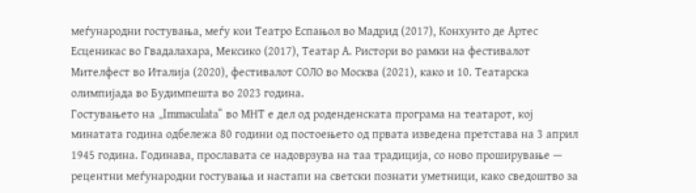меѓународни гостувања, меѓу кои Театро Еспањол во Мадрид (2017), Конхунто де Артес Есценикaс во Гвадалахара, Мексико (2017), Театар А. Ристори во рамки на фестивалот Мителфест во Италија (2020), фестивалот СОЛО во Москва (2021), како и 10. Театарска олимпијада во Будимпешта во 2023 година.
Гостувањето на „Immaculata“ во МНТ е дел од роденденската програма на театарот, кој минатата година одбележа 80 години од постоењето од првата изведена претстава на 3 април 1945 година. Годинава, прославата се надоврзува на таа традиција, со ново проширување — рецентни меѓународни гостувања и настапи на светски познати уметници, како сведоштво за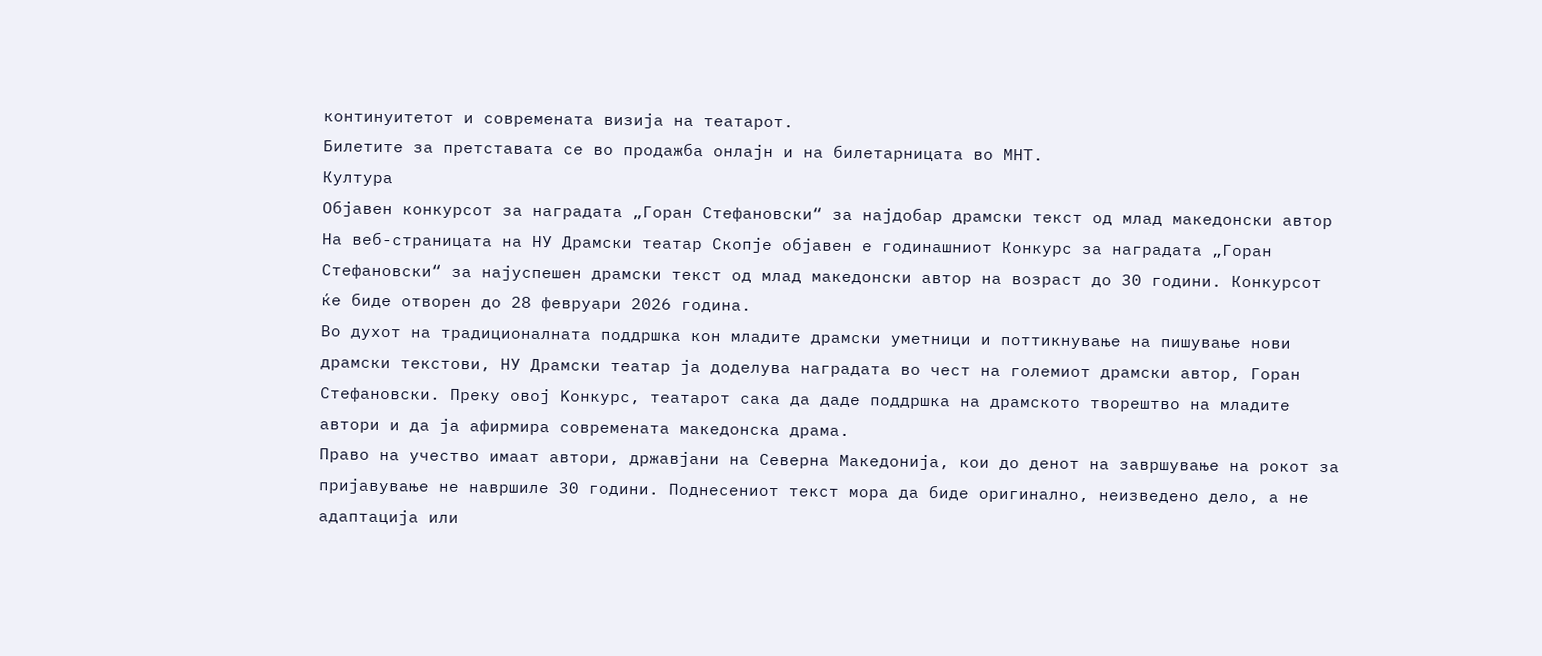континуитетот и современата визија на театарот.
Билетите за претставата се во продажба онлајн и на билетарницата во МНТ.
Култура
Објавен конкурсот за наградата „Горан Стефановски“ за најдобар драмски текст од млад македонски автор
На веб-страницата на НУ Драмски театар Скопје објавен е годинашниот Конкурс за наградата „Горан Стефановски“ за најуспешен драмски текст од млад македонски автор на возраст до 30 години. Конкурсот ќе биде отворен до 28 февруари 2026 година.
Во духот на традиционалната поддршка кон младите драмски уметници и поттикнување на пишување нови драмски текстови, НУ Драмски театар ја доделува наградата во чест на големиот драмски автор, Горан Стефановски. Преку овој Kонкурс, театарот сака да даде поддршка на драмското творештво на младите автори и да ја афирмира современата македонска драма.
Право на учество имаат автори, државјани на Северна Македонија, кои до денот на завршување на рокот за пријавување не навршиле 30 години. Поднесениот текст мора да биде оригинално, неизведено дело, а не адаптација или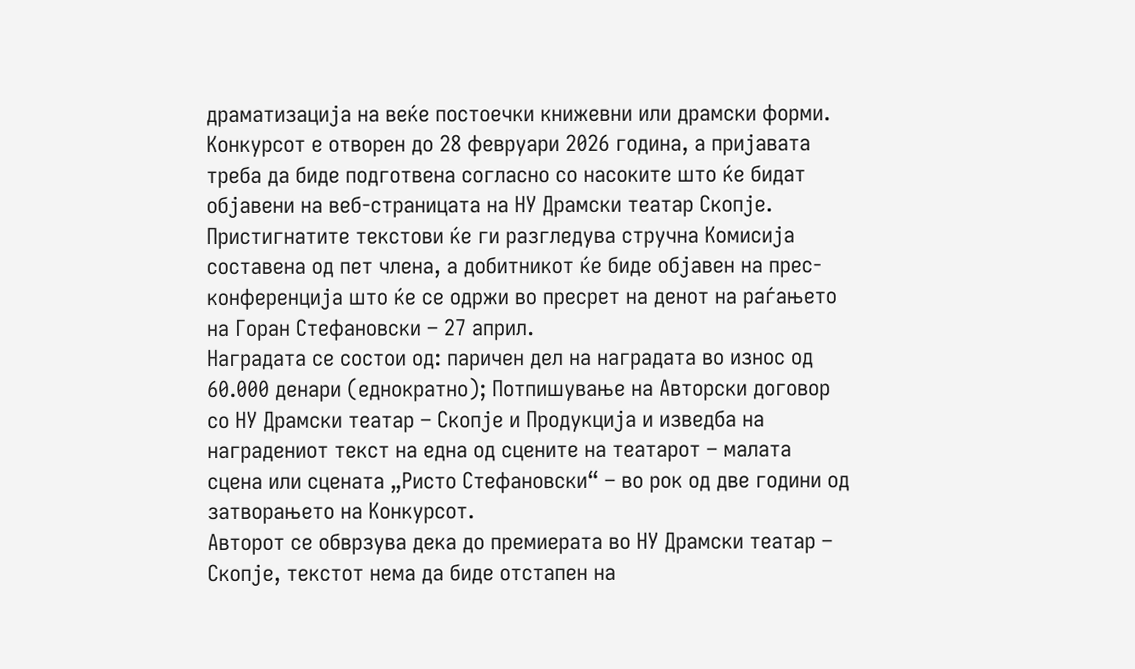драматизација на веќе постоечки книжевни или драмски форми.
Конкурсот е отворен до 28 февруари 2026 година, а пријавата треба да биде подготвена согласно со насоките што ќе бидат објавени на веб-страницата на НУ Драмски театар Скопје.
Пристигнатите текстови ќе ги разгледува стручна Комисија составена од пет члена, а добитникот ќе биде објавен на прес-конференција што ќе се одржи во пресрет на денот на раѓањето на Горан Стефановски – 27 април.
Наградата се состои од: паричен дел на наградата во износ од 60.000 денари (еднократно); Потпишување на Авторски договор со НУ Драмски театар – Скопје и Продукција и изведба на наградениот текст на една од сцените на театарот – малата сцена или сцената „Ристо Стефановски“ – во рок од две години од затворањето на Kонкурсот.
Авторот се обврзува дека до премиерата во НУ Драмски театар – Скопје, текстот нема да биде отстапен на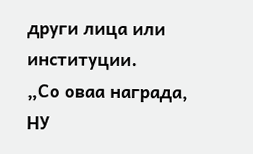други лица или институции.
„Со оваа награда, НУ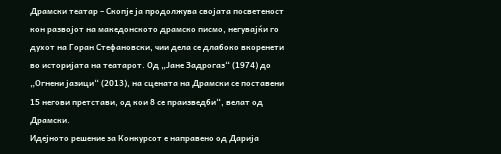Драмски театар – Скопје ја продолжува својата посветеност кон развојот на македонското драмско писмо, негувајќи го духот на Горан Стефановски, чии дела се длабоко вкоренети во историјата на театарот. Од „Јане Задрогаз“ (1974) до „Огнени јазици“ (2013), на сцената на Драмски се поставени 15 негови претстави, од кои 8 се праизведби“, велат од Драмски.
Идејното решение за Конкурсот е направено од Дарија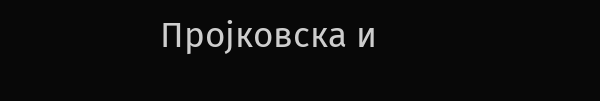Пројковска и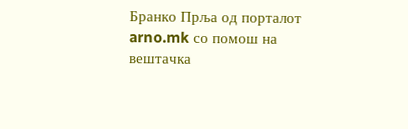Бранко Прља од порталот arno.mk со помош на вештачка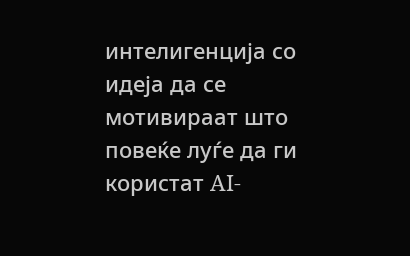интелигенција со идеја да се мотивираат што повеќе луѓе да ги користат AI-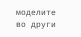моделите во други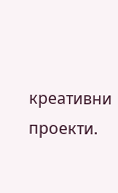креативни проекти.